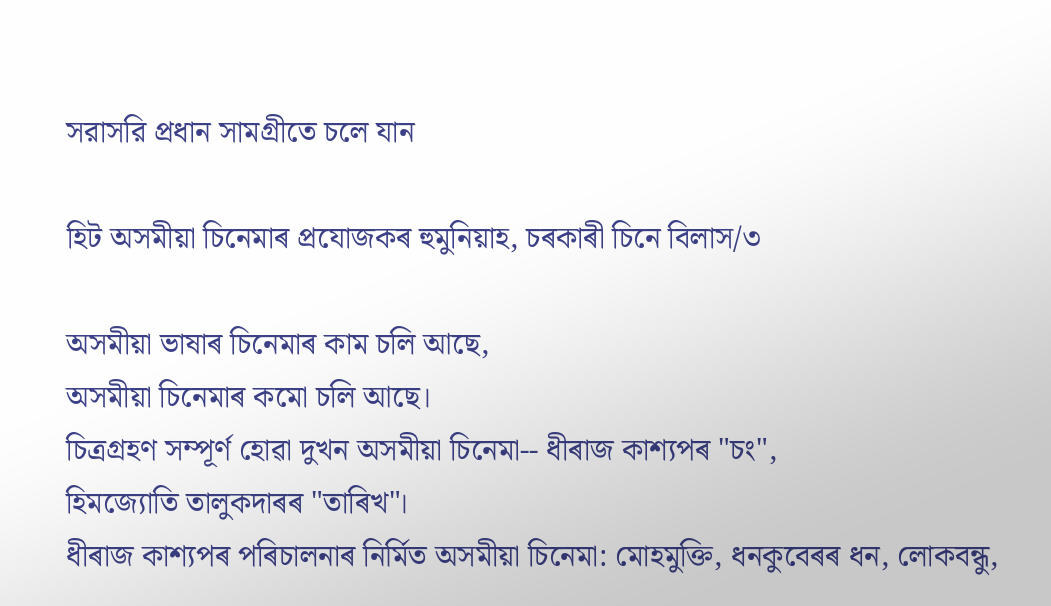সরাসরি প্রধান সামগ্রীতে চলে যান

হিট অসমীয়া চিনেমাৰ প্ৰযোজকৰ হুমুনিয়াহ, চৰকাৰী চিনে বিলাস/৩

অসমীয়া ভাষাৰ চিনেমাৰ কাম চলি আছে,
অসমীয়া চিনেমাৰ কমো চলি আছে।
চিত্ৰগ্ৰহণ সম্পূৰ্ণ হোৱা দুখন অসমীয়া চিনেমা-- ধীৰাজ কাশ্যপৰ "চং",
হিমজ্যোতি তালুকদাৰৰ "তাৰিখ"।
ধীৰাজ কাশ্যপৰ পৰিচালনাৰ নিৰ্মিত অসমীয়া চিনেমা: মোহমুক্তি, ধনকুবেৰৰ ধন, লোকবন্ধু,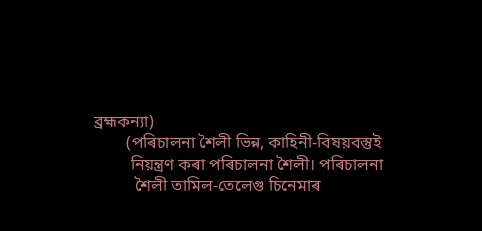ব্ৰহ্মকন্যা)
        (পৰিচালনা শৈলী ভিন্ন, কাহিনী-বিষয়বস্তুই
         নিয়ন্ত্ৰণ কৰা পৰিচালনা শৈলী। পৰিচালনা
          শৈলী তামিল-তেলেগু চিনেমাৰ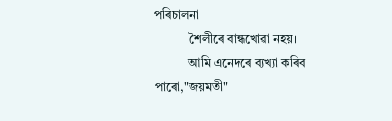পৰিচালনা
           শৈলীৰে বান্ধখোৱা নহয়।
           আমি এনেদৰে ব্যখ্যা কৰিব পাৰো,"জয়মতী"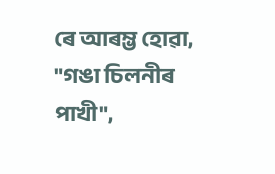ৰে আৰম্ভ হোৱা, "গঙা চিলনীৰ পাখী",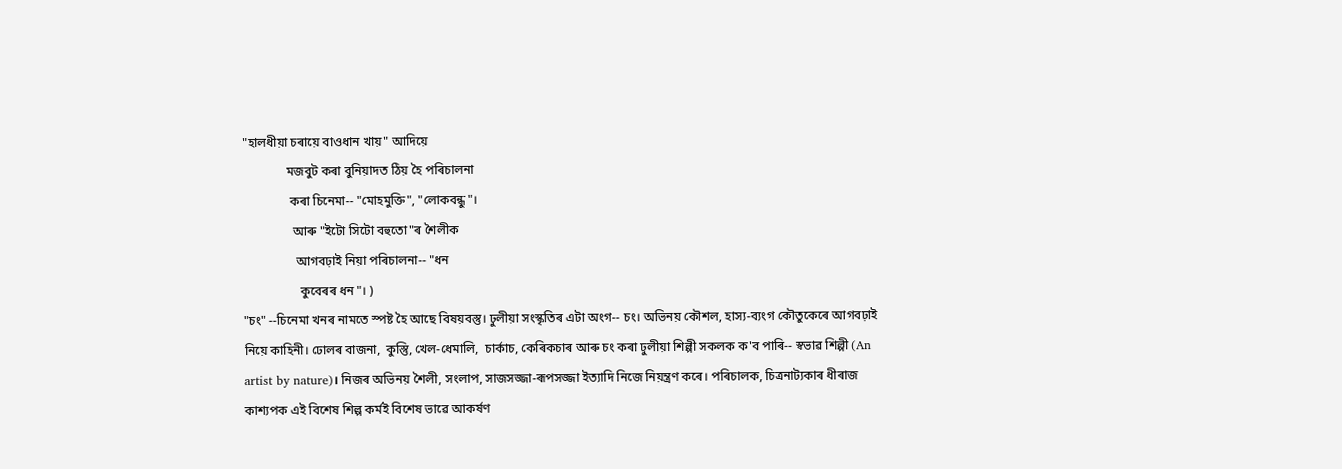"হালধীয়া চৰায়ে বাওধান খায়" আদিয়ে
              মজবুট কৰা বুনিয়াদত ঠিয় হৈ পৰিচালনা
               কৰা চিনেমা-- "মোহমুক্তি", "লোকবন্ধু"।
                আৰু "ইটো সিটো বহুতো"ৰ শৈলীক
                 আগবঢ়াই নিয়া পৰিচালনা-- "ধন
                  কুবেৰৰ ধন"। )
"চং" --চিনেমা খনৰ নামতে স্পষ্ট হৈ আছে বিষয়বস্তু। ঢুলীয়া সংস্কৃতিৰ এটা অংগ-- চং। অভিনয় কৌশল, হাস্য-ব্যংগ কৌতুকেৰে আগবঢ়াই নিয়ে কাহিনী। ঢোলৰ বাজনা,  কুস্তিু, খেল-ধেমালি,  চাৰ্কাচ, কেৰিকচাৰ আৰু চং কৰা ঢুলীয়া শিল্পী সকলক ক'ব পাৰি-- স্বভাৱ শিল্পী (An artist by nature)। নিজৰ অভিনয় শৈলী, সংলাপ, সাজসজ্জা-ৰূপসজ্জা ইত্যাদি নিজে নিয়ন্ত্ৰণ কৰে। পৰিচালক, চিত্ৰনাট্যকাৰ ধীৰাজ কাশ্যপক এই বিশেষ শিল্প কৰ্মই বিশেষ ভাৱে আকৰ্ষণ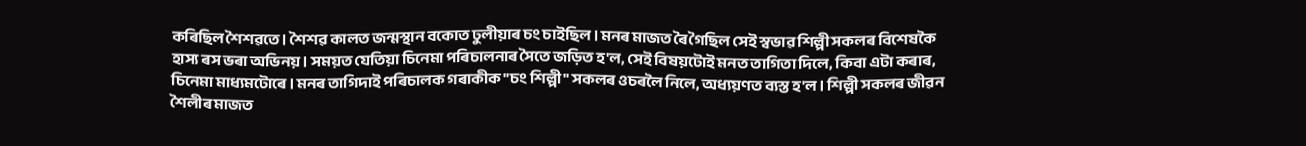কৰিছিল শৈশৱতে। শৈশৱ কালত জন্মস্থান বকোত ঢুলীয়াৰ চং চাইছিল। মনৰ মাজত ৰৈ গৈছিল সেই স্বভাৱ শিল্পী সকলৰ বিশেষকৈ হাস্য ৰস ভৰা অভিনয়। সময়ত যেতিয়া চিনেমা পৰিচালনাৰ সৈতে জড়িত হ'ল, সেই বিষয়টোই মনত তাগিতা দিলে, কিবা এটা কৰাৰ, চিনেমা মাধ্যমটোৰে। মনৰ তাগিদাই পৰিচালক গৰাকীক "চং শিল্পী" সকলৰ ওচৰলৈ নিলে, অধ্যয়ণত ব্যস্ত হ'ল। শিল্পী সকলৰ জীৱন শৈলীৰ মাজত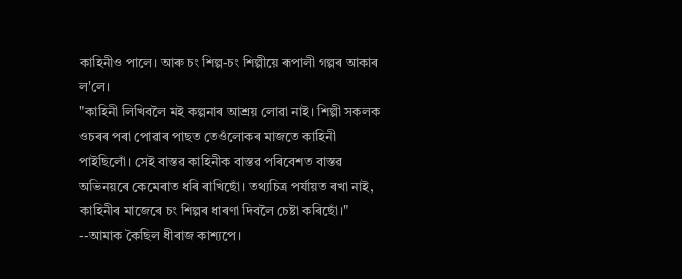কাহিনীও পালে। আৰু চং শিল্প-চং শিল্পীয়ে ৰূপালী গল্পৰ আকাৰ ল'লে।
"কাহিনী লিখিবলৈ মই কল্পনাৰ আশ্ৰয় লোৱা নাই। শিল্পী সকলক ওচৰৰ পৰা পোৱাৰ পাছত তেওঁলোকৰ মাজতে কাহিনী পাইছিলোঁ। সেই বাস্তৱ কাহিনীক বাস্তৱ পৰিবেশত বাস্তৱ অভিনয়ৰে কেমেৰাত ধৰি ৰাখিছোঁ। তথ্যচিত্ৰ পৰ্যায়ত ৰখা নাই, কাহিনীৰ মাজেৰে চং শিল্পৰ ধাৰণা দিবলৈ চেষ্টা কৰিছোঁ।" --আমাক কৈছিল ধীৰাজ কাশ্যপে।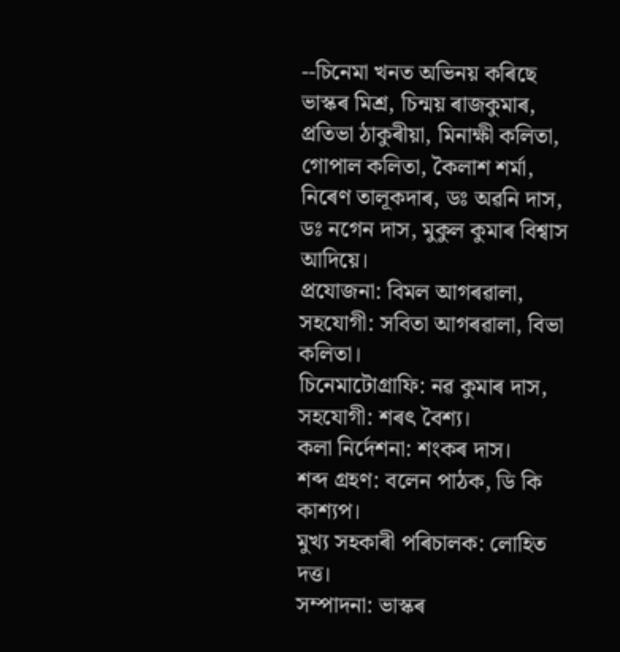--চিনেমা খনত অভিনয় কৰিছে ভাস্কৰ মিশ্ৰ, চিন্ময় ৰাজকুমাৰ, প্ৰতিভা ঠাকুৰীয়া, মিনাক্ষী কলিতা, গোপাল কলিতা, কৈলাশ শৰ্মা, নিৰেণ তালূকদাৰ, ডঃ অৱনি দাস, ডঃ নগেন দাস, মুকুল কুমাৰ বিশ্বাস আদিয়ে।
প্ৰযোজনা: বিমল আগৰৱালা, সহযোগী: সবিতা আগৰৱালা, বিভা কলিতা।
চিনেমাটোগ্রাফি: নৱ কুমাৰ দাস, সহযোগী: শৰৎ বৈশ্য।
কলা নিৰ্দেশনা: শংকৰ দাস।
শব্দ গ্ৰহণ: বলেন পাঠক, ডি কি কাশ্যপ।
মুখ্য সহকাৰী পৰিচালক: লোহিত দত্ত।
সম্পাদনা: ভাস্কৰ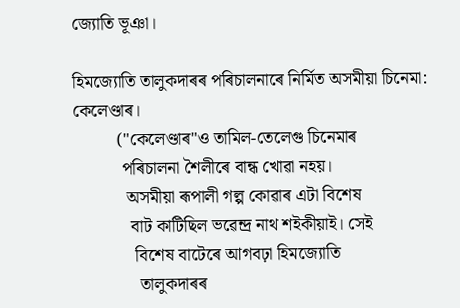জ্যোতি ভূঞা।

হিমজ্যোতি তালুকদাৰৰ পৰিচালনাৰে নিৰ্মিত অসমীয়া চিনেমা: কেলেণ্ডাৰ।
          ("কেলেণ্ডাৰ"ও তামিল-তেলেগু চিনেমাৰ
           পৰিচালনা শৈলীৰে বান্ধ খোৱা নহয়।
            অসমীয়া ৰূপালী গল্প কোৱাৰ এটা বিশেষ
             বাট কাটিছিল ভৱেন্দ্ৰ নাথ শইকীয়াই। সেই
              বিশেষ বাটেৰে আগবঢ়া হিমজ্যোতি
               তালুকদাৰৰ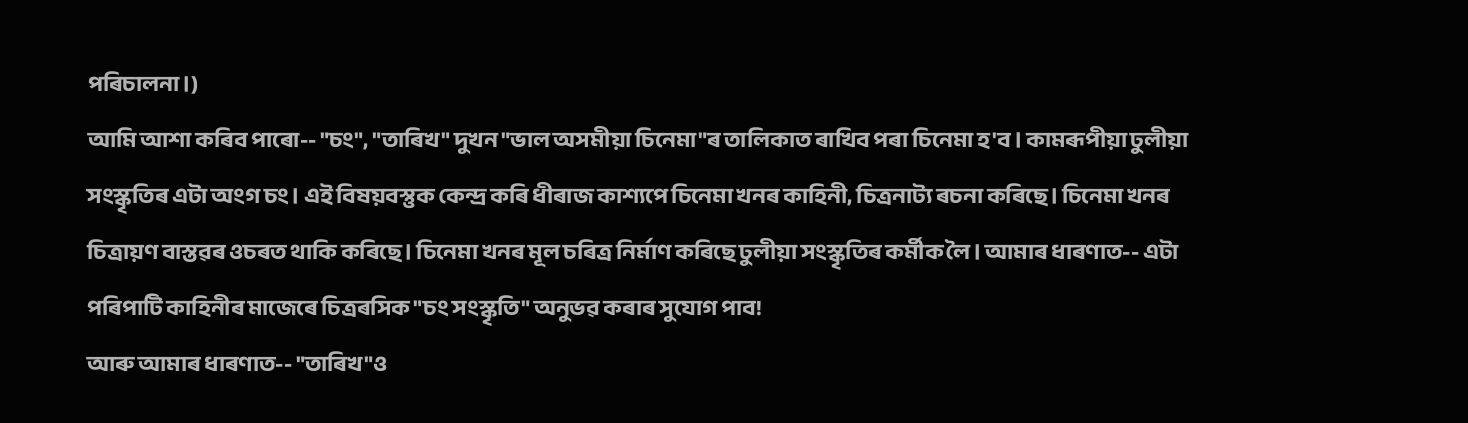পৰিচালনা।)
আমি আশা কৰিব পাৰো-- "চং", "তাৰিখ" দুখন "ভাল অসমীয়া চিনেমা"ৰ তালিকাত ৰাখিব পৰা চিনেমা হ'ব। কামৰূপীয়া ঢুলীয়া সংস্কৃতিৰ এটা অংগ চং। এই বিষয়বস্তুক কেন্দ্ৰ কৰি ধীৰাজ কাশ্যপে চিনেমা খনৰ কাহিনী, চিত্ৰনাট্য ৰচনা কৰিছে। চিনেমা খনৰ চিত্ৰায়ণ বাস্তৱৰ ওচৰত থাকি কৰিছে। চিনেমা খনৰ মূল চৰিত্ৰ নিৰ্মাণ কৰিছে ঢুলীয়া সংস্কৃতিৰ কৰ্মীক লৈ। আমাৰ ধাৰণাত-- এটা পৰিপাটি কাহিনীৰ মাজেৰে চিত্ৰৰসিক "চং সংস্কৃতি" অনুভৱ কৰাৰ সুযোগ পাব!
আৰু আমাৰ ধাৰণাত-- "তাৰিখ"ও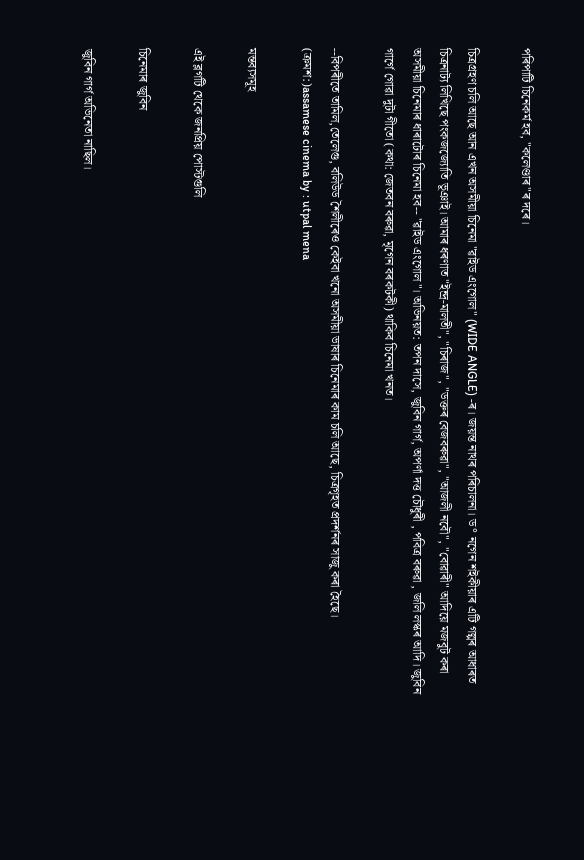পৰিপাটি চিনেকৰ্ম হব, "কলেণ্ডাৰ"ৰ দৰে।

চিত্ৰগ্ৰহণ চলি আছে আন এখন অসমীয়া চিনেমা "ৱাইড এংগোল" (WIDE ANGLE) -ৰ। জয়ন্ত নাথৰ পৰিচালনা। ড° নগেন শইকীয়াৰ এটি গল্পৰ আধাৰত চিত্ৰনাট্য লিখিছে পংকজজ্যোতি ভূঞাই। আমাৰ ধৰণাত "ইন্দ্ৰ-মালতী", "চিৰাজ", "ডক্তৰ বেজবৰুৱা", "আজলী নবৌ", "বোৱাৰী" আদিয়ে মজবুট কৰা অসমীয়া চিনেমাৰ ধাৰাটোৰ চিনেমা হব-- "ৱাইড এংগোল"। অভিনয়ত: তপন দাসে, জুবিন গাৰ্গ, অপৰ্ণা দত্ত চৌধুৰী , পবিত্ৰ বৰুৱা , জলি লস্কৰ আদি। জুবিন গাৰ্গে গোৱা দুটা গীতো (কথা: জেতবন বৰুৱা, মৃগেন বৰকটকী) থাকিব চিনেমা খনত।

--বিপৰীতে তামিল,তেলেগু, বলিউড শৈলীৰেও কেইবা খনো অসমীয়া ভাষাৰ চিনেমাৰ কাম চলি আছে, চিত্ৰগৃহত প্ৰদৰ্শনৰ সাজু কৰা হৈছে। (ক্ৰমশ:)assamese cinema by : utpal mena

মন্তব্যসমূহ

এই ব্লগটি থেকে জনপ্রিয় পোস্টগুলি

চিনেমাৰ জুবিন

জুবিন গাৰ্গ অভিনেতা নাছিল।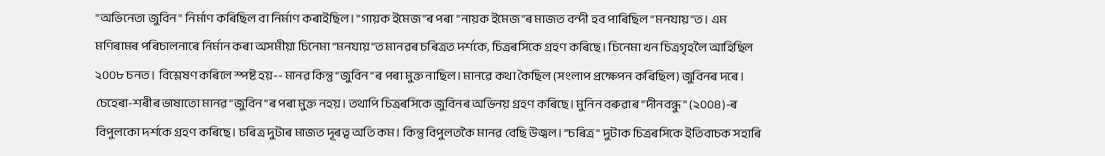"অভিনেতা জুবিন" নিৰ্মাণ কৰিছিল বা নিৰ্মাণ কৰাইছিল। "গায়ক ইমেজ"ৰ পৰা "নায়ক ইমেজ"ৰ মাজত বন্দী হব পাৰিছিল "মনযায়"ত। এম মণিৰামৰ পৰিচালনাৰে নিৰ্মান কৰা অসমীয়া চিনেমা "মনযায়"ত মানৱৰ চৰিত্ৰত দৰ্শকে, চিত্ৰৰসিকে গ্ৰহণ কৰিছে। চিনেমা খন চিত্ৰগৃহলৈ আহিছিল ২০০৮ চনত। বিশ্লেষণ কৰিলে স্পষ্ট হয়-- মানৱ কিন্তু "জুবিন"ৰ পৰা মুক্ত নাছিল। মানৱে কথা কৈছিল (সংলাপ প্ৰক্ষেপন কৰিছিল) জুবিনৰ দৰে। চেহেৰা-শৰীৰ ভাষাতো মানৱ "জুবিন"ৰ পৰা মুক্ত নহয়। তথাপি চিত্ৰৰসিকে জুবিনৰ অভিনয় গ্ৰহণ কৰিছে। মুনিন বৰুৱাৰ "দীনবন্ধু" (২০০৪)-ৰ বিপুলকো দৰ্শকে গ্ৰহণ কৰিছে। চৰিত্ৰ দুটাৰ মাজত দূৰত্ব অতি কম। কিন্তু বিপুলতকৈ মানৱ বেছি উজ্বল। "চৰিত্ৰ" দুটাক চিত্ৰৰসিকে ইতিবাচক সহাৰি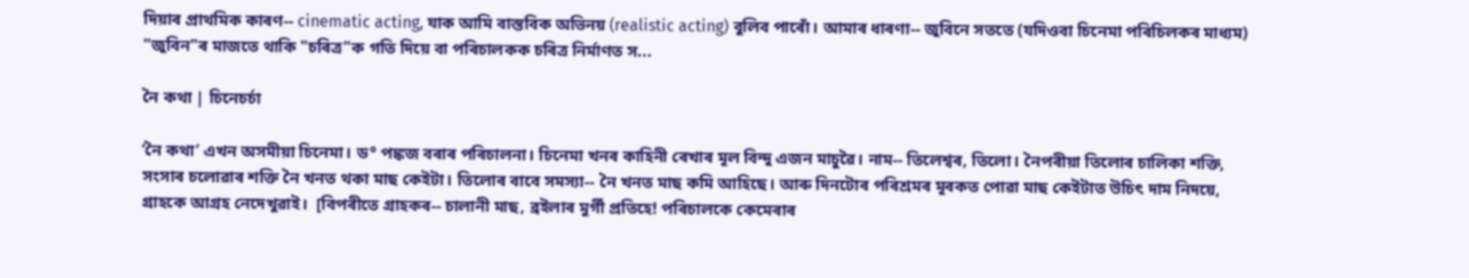দিয়াৰ প্ৰাথমিক কাৰণ-- cinematic acting, যাক আমি বাস্তবিক অভিনয় (realistic acting) বুলিব পাৰোঁ। আমাৰ ধাৰণা-- জুবিনে সততে (যদিওবা চিনেমা পৰিচিলকৰ মাধ্যম) "জুবিন"ৰ মাজতে থাকি "চৰিত্ৰ"ক গতি দিয়ে বা পৰিচালকক চৰিত্ৰ নিৰ্মাণত স...

নৈ কথা | চিনেচৰ্চা

‘নৈ কথা’ এখন অসমীয়া চিনেমা। ড° পঙ্কজ বৰাৰ পৰিচালনা। চিনেমা খনৰ কাহিনী ৰেখাৰ মূল বিন্দু এজন মাচুৱৈ। নাম-- তিলেশ্বৰ, তিলো। নৈপৰীয়া তিলোৰ চালিকা শক্তি, সংসাৰ চলোৱাৰ শক্তি নৈ খনত থকা মাছ কেইটা। তিলোৰ বাবে সমস্যা-- নৈ খনত মাছ কমি আহিছে। আৰু দিনটোৰ পৰিশ্ৰমৰ মূৰকত পোৱা মাছ কেইটাত উচিৎ দাম নিদয়ে, গ্ৰাহকে আগ্ৰহ নেদেখুৱাই।  [বিপৰীতে গ্ৰাহকৰ-- চালানী মাছ, ব্ৰইলাৰ মুৰ্গী প্ৰতিহে! পৰিচালকে কেমেৰাৰ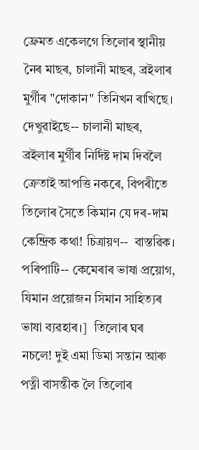ফ্ৰেমত একেলগে তিলোৰ স্থানীয় নৈৰ মাছৰ, চালানী মাছৰ, ব্ৰইলাৰ মুৰ্গীৰ "দোকান" তিনিখন ৰাখিছে। দেখুৱাইছে-- চালানী মাছৰ, ব্ৰইলাৰ মুৰ্গীৰ নিৰ্দিষ্ট দাম দিবলৈ ক্ৰেতাই আপত্তি নকৰে, বিপৰীতে তিলোৰ সৈতে কিমান যে দৰ-দাম কেন্দ্ৰিক কথা! চিত্ৰায়ণ--  বাস্তৱিক। পৰিপাটি-- কেমেৰাৰ ভাষা প্ৰয়োগ, যিমান প্ৰয়োজন সিমান সাহিত্যৰ ভাষা ব্যৱহাৰ।]  তিলোৰ ঘৰ নচলে! দুই এমা ডিমা সন্তান আৰু পত্নী বাসন্তীক লৈ তিলোৰ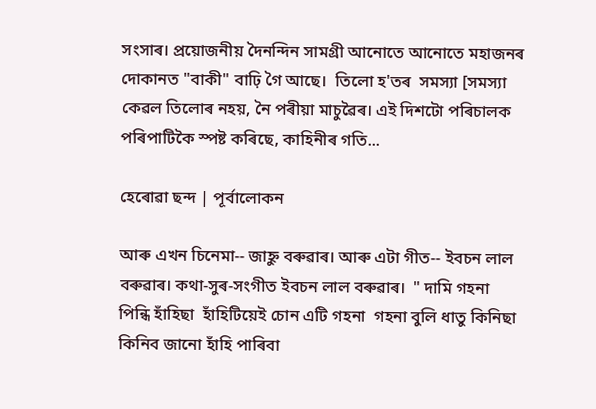সংসাৰ। প্ৰয়োজনীয় দৈনন্দিন সামগ্ৰী আনোতে আনোতে মহাজনৰ দোকানত "বাকী" বাঢ়ি গৈ আছে।  তিলো হ'তৰ  সমস্যা [সমস্যা কেৱল তিলোৰ নহয়, নৈ পৰীয়া মাচুৱৈৰ। এই দিশটো পৰিচালক পৰিপাটিকৈ স্পষ্ট কৰিছে, কাহিনীৰ গতি...

হেৰোৱা ছন্দ | পূৰ্বালোকন

আৰু এখন চিনেমা-- জাহ্নু বৰুৱাৰ। আৰু এটা গীত-- ইবচন লাল বৰুৱাৰ। কথা-সুৰ-সংগীত ইবচন লাল বৰুৱাৰ।  " দামি গহনা পিন্ধি হাঁহিছা  হাঁহিটিয়েই চোন এটি গহনা  গহনা বুলি ধাতু কিনিছা  কিনিব জানো হাঁহি পাৰিবা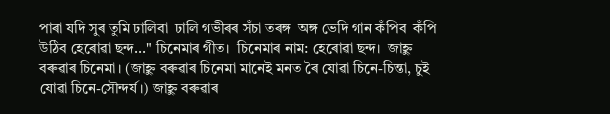পাৰা যদি সুৰ তুমি ঢালিবা  ঢালি গভীৰৰ সঁচা তৰঙ্গ  অঙ্গ ভেদি গান কঁপিব  কঁপি উঠিব হেৰোৱা ছন্দ..." চিনেমাৰ গীত।  চিনেমাৰ নাম: হেৰোৱা ছন্দ।  জাহ্নু বৰুৱাৰ চিনেমা। (জাহ্নু বৰুৱাৰ চিনেমা মানেই মনত ৰৈ যোৱা চিনে-চিন্তা, চুই যোৱা চিনে-সৌন্দৰ্য।) জাহ্নু বৰুৱাৰ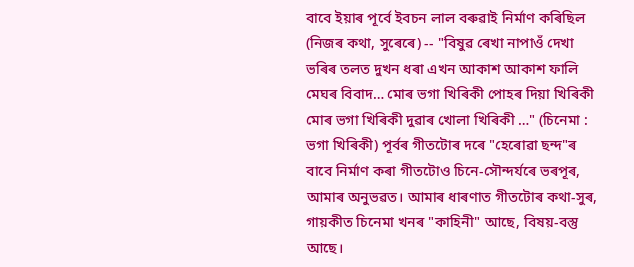বাবে ইয়াৰ পূৰ্বে ইবচন লাল বৰুৱাই নিৰ্মাণ কৰিছিল (নিজৰ কথা, সুৰেৰে) -- "বিষুৱ ৰেখা নাপাওঁ দেখা ভৰিৰ তলত দুখন ধৰা এখন আকাশ আকাশ ফালি মেঘৰ বিবাদ… মোৰ ভগা খিৰিকী পোহৰ দিয়া খিৰিকী মোৰ ভগা খিৰিকী দুৱাৰ খোলা খিৰিকী …" (চিনেমা : ভগা খিৰিকী) পূৰ্বৰ গীতটোৰ দৰে "হেৰোৱা ছন্দ"ৰ বাবে নিৰ্মাণ কৰা গীতটোও চিনে-সৌন্দৰ্যৰে ভৰপূৰ, আমাৰ অনুভৱত। আমাৰ ধাৰণাত গীতটোৰ কথা-সুৰ, গায়কীত চিনেমা খনৰ "কাহিনী" আছে, বিষয়-বস্তু আছে।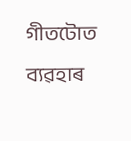গীতটোত ব্যৱহাৰ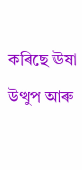কৰিছে ঊষা উত্থুপ আৰু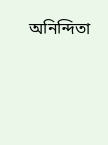অনিন্দিতা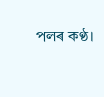পলৰ কণ্ঠ।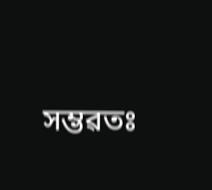সম্ভৱতঃ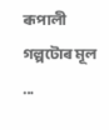ৰূপালী গল্পটোৰ মূল ...